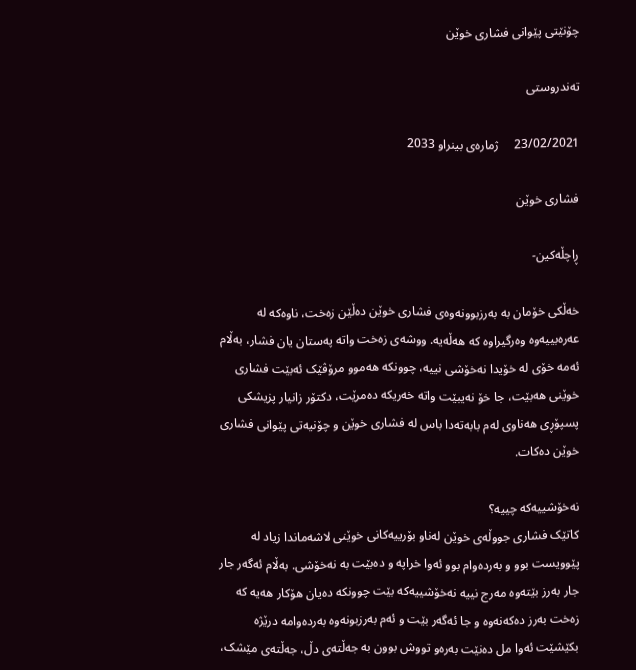چۆنێتی پێوانی فشاری خوێن

تەندروستی

23/02/2021     ژمارەی بینراو 2033

فشاری خوێن

ڕاچڵه‌كین-

خەڵکی خۆمان بە بەرزبوونەوەی فشاری خوێن دەڵێن زەخت، ناوەکە لە عەرەبییەوە وەرگیراوە کە هەڵەیە. ووشەی زەخت واتە پەستان یان فشار، بەڵام ئەمە خۆی لە خۆیدا نەخۆشی نییە، چوونکە هەموو مرۆڤێک ئەبێت فشاری خوێنی هەبێت، جا خۆ نەیبێت واتە خەریکە دەمرێت، دكتۆر زانیار پزیشكی پسپۆڕی هه‌ناوی له‌م بابه‌ته‌دا باس له‌ فشاری خوێن و چۆنیه‌تی پێوانی فشاری خوێن ده‌كات.

نەخۆشییەکە چییە؟
کاتێک فشاری جووڵەی خوێن لەناو بۆرییەکانی خوێنی لاشەماندا زیاد لە پێوویست بوو و بەردەوام بوو ئەوا خراپە و دەبێت بە نەخۆشی. بەڵام ئه‌گەر جار جار بەرز بێتەوە مەرج نییە نەخۆشییەکە بێت چوونکە دەیان هۆکار هەیە کە زەخت بەرز دەکەنەوە و جا ئه‌گەر بێت و ئەم بەرزبونەوە بەردەوامە درێژە بکێشێت ئەوا مل دەنێت بەرەو تووش بوون بە جەڵتەی دڵ، جەڵتەی مێشک،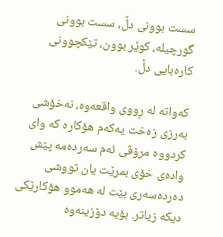سست بوونی دڵ، سست بوونی گورچیلە، کوێر بوون، تێکچوونی کارەبایی دڵ.

کەواتە لە ڕووی واقعەوە، نەخۆشی بەرزی زەخت یەکەم هۆکارە کە وای کردووە مرۆڤی ئەم سەردەمە پێش وادەی خۆی بمرێت یان تووشی دەردەسەری بێت لە هەموو هۆکارێکی دیکە زیاتر. بۆیە دۆزینەوە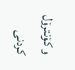و کۆنترۆل کردنی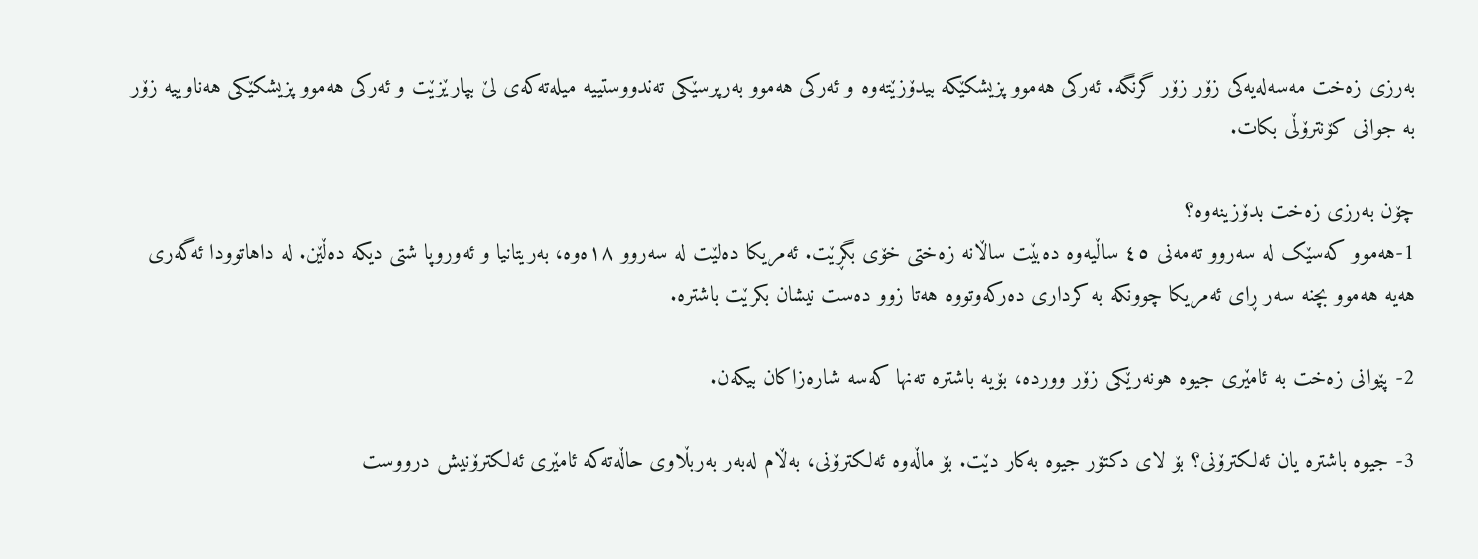بەرزی زەخت مەسەلەیەکی زۆر زۆر گرنگە. ئەرکی هەموو پزیشکێکە بیدۆزێتەوە و ئەرکی هەموو بەرپرسێکی تەندووستییە میلەتەکەی لێ بپارێزێت و ئەرکی هەموو پزیشکێکی هەناوییە زۆر بە جوانی کۆنترۆڵی بکات.

چۆن بەرزی زەخت بدۆزینەوە؟
1-هەموو کەسێک لە سەروو تەمەنی ٤٥ ساڵیەوە دەبێت ساڵانە زەختی خۆی بگڕێت. ئەمریکا دەلێت لە سەروو ١٨ەوە، بەریتانیا و ئەوروپا شتی دیکە دەڵێن. لە داهاتوودا ئەگەری هەیە هەموو بچنە سەر ڕای ئەمریکا چوونکە بە كرداری دەرکەوتووە هەتا زوو دەست نیشان بکرێت باشترە.

2- پێوانی زەخت بە ئامێری جیوە هونەرێکی زۆر ووردە، بۆیە باشترە تەنها کەسە شارەزاکان بیکەن.

3- جیوە باشترە یان ئەلکترۆنی؟ بۆ لای دکتۆر جیوە بەکار دێت. بۆ ماڵەوە ئەلکترۆنی، بەڵام لەبەر بەربڵاوی حاڵەتەکە ئامێری ئەلکترۆنیش درووست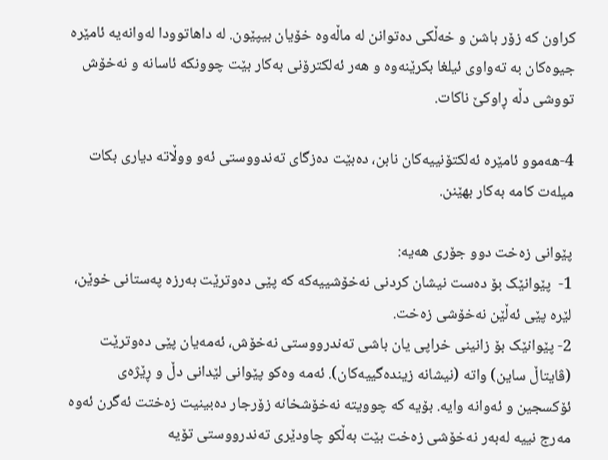کراون کە زۆر باشن و خەڵکی دەتوانن لە ماڵەوە خۆیان بیپێون. لە داهاتوودا لەوانەیە ئامێرە جیوەکان بە تەواوی ئیلغا بکرێنەوە و هەر ئەلکترۆنی بەکار بێت چوونکە ئاسانە و نەخۆش تووشی دڵە ڕاوکێ ناکات.

4-هەموو ئامێرە ئەلکتۆنییەکان نابن، دەبێت دەزگای تەندووستی ئەو ووڵاتە دیاری بکات میلەت کامە بەکار بهێنن.

پێوانی زەخت دوو جۆری هەیە:
1-  پێوانێک بۆ دەست نیشان کردنی نەخۆشییەکە کە پێی دەوترێت بەرزە پەستانی خوێن، لێرە پێی ئەڵێن نەخۆشی زەخت.
2- پێوانێک بۆ زانینی خراپی یان باشی تەندرووستی نەخۆش، ئەمەیان پێی دەوترێت (ڤایتاڵ ساین) واتە (نیشانە زیندەگییەکان). ئەمە وەکو پێوانی لێدانی دڵ و ڕێژەی ئۆکسجین و ئەوانە وایە. بۆیە کە چوویتە نەخۆشخانە زۆرجار دەبینیت زەختت ئەگرن ئەوە مەرج نییە لەبەر نەخۆشی زەخت بێت بەڵکو چاودێری تەندرووستی تۆیە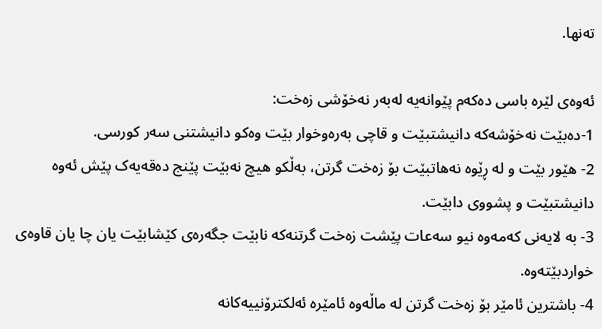تەنها.

ئەوەی لێرە باسی دەکەم پێوانەیە لەبەر نەخۆشی زەخت:
1-دەبێت نەخۆشەکە دانیشتبێت و قاچی بەرەوخوار بێت وەکو دانیشتنی سەر کورسی.
2- هێور بێت و لە ڕێوە نەهاتبێت بۆ زەخت گرتن، بەڵکو هیچ نەبێت پێنج دەقەیەک پێش ئەوە دانیشتبێت و پشووی دابێت.
3- بە لایەنی کەمەوە نیو سەعات پێشت زەخت گرتنەکە نابێت جگەرەی کێشابێت یان چا یان قاوەی خواردبێتەوە.
4- باشترین ئامێر بۆ زەخت گرتن لە ماڵەوە ئامێرە ئەلکترۆنییەکانە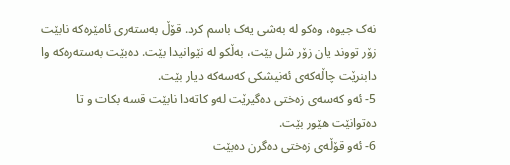نەک جیوە، وەکو لە بەشی یەک باسم کرد. قۆڵ بەستەری ئامێرەکە نابێت زۆر تووند یان زۆر شل بێت، بەڵکو لە نێوانیدا بێت. دەبێت بەستەرەکە وا دابنرێت چاڵەکەی ئەنیشکی کەسەکە دیار بێت.
5- ئەو کەسەی زەختی دەگیرێت لەو کاتەدا نابێت قسە بکات و تا دەتوانێت هێور بێت.
6- ئەو قۆڵەی زەختی دەگرن دەبێت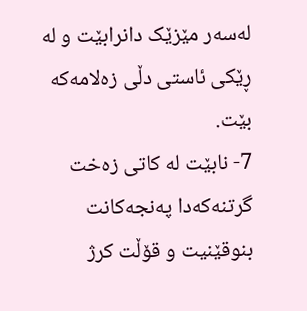لەسەر مێزێک دانرابێت و لە ڕێکی ئاستی دڵی زەلامەکە بێت.
7- نابێت لە کاتی زەخت گرتنەکەدا پەنجەکانت بنوقێنیت و قۆڵت کرژ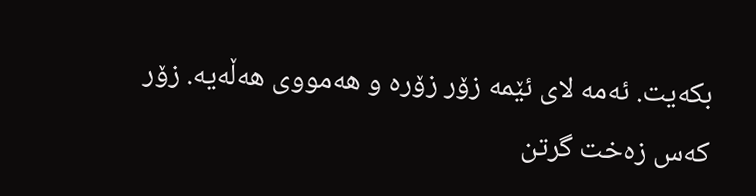بکەیت. ئەمە لای ئێمە زۆر زۆرە و هەمووی هەڵەیە. زۆر کەس زەخت گرتن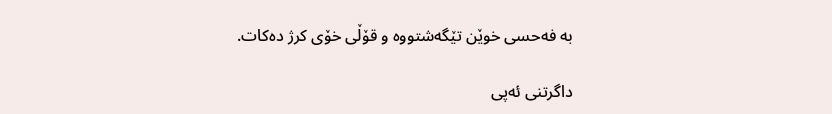بە فەحسی خوێن تێگەشتووە و قۆڵی خۆی کرژ دەکات.

داگرتنی ئەپی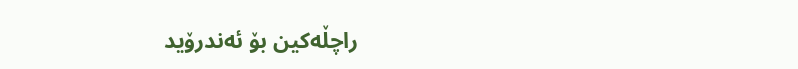راچڵەکین بۆ ئەندرۆید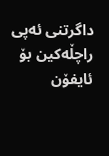داگرتنی ئەپی راچڵەکین بۆ ئایفۆن